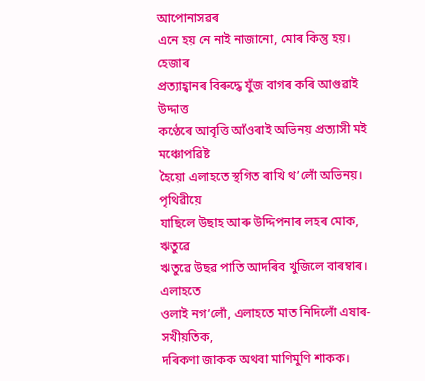আপোনাসৱৰ
এনে হয় নে নাই নাজানো, মোৰ কিন্তু হয়।
হেজাৰ
প্ৰত্যাহ্বানৰ বিৰুদ্ধে যুঁজ বাগৰ কৰি আগুৱাই
উদ্দাত্ত
কণ্ঠেৰে আবৃত্তি আঁওৰাই অভিনয় প্ৰত্যাসী মই
মঞ্চোপৱিষ্ট
হৈয়ো এলাহতে স্থগিত ৰাখি থ’লোঁ অভিনয়।
পৃথিৱীয়ে
যাছিলে উছাহ আৰু উদ্দিপনাৰ লহৰ মোক,
ঋতুৱে
ঋতুৱে উছৱ পাতি আদৰিব খুজিলে বাৰম্বাৰ।
এলাহতে
ওলাই নগ’লোঁ, এলাহতে মাত নিদিলোঁ এষাৰ-
সখীয়তিক,
দৰিকণা জাকক অথবা মাণিমুণি শাকক।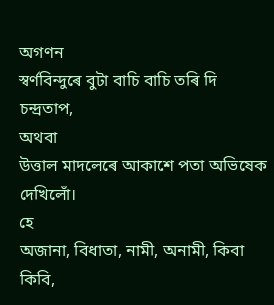অগণন
স্বৰ্ণবিন্দুৰে বুটা বাচি বাচি তৰি দি চন্দ্ৰতাপ,
অথবা
উত্তাল মাদলেৰে আকাশে পতা অভিষেক দেখিলোঁ।
হে
অজানা, বিধাতা, নামী, অনামী, কিবা কিবি,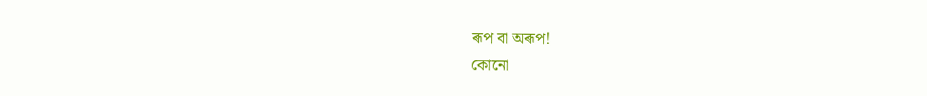ৰূপ বা অৰূপ!
কোনো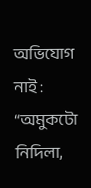অভিযোগ নাই : “অমুকটো নিদিলা,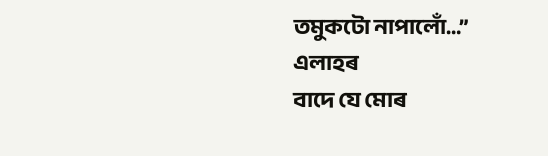তমুকটো নাপালোঁ…”
এলাহৰ
বাদে যে মোৰ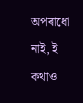অপৰাধো নাই, ই কথাও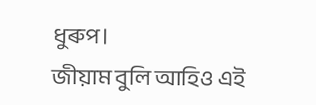ধুৰুপ।
জীয়াম বুলি আহিও এই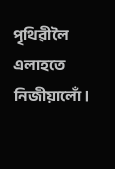পৃথিৱীলৈ এলাহতে নিজীয়ালোঁ।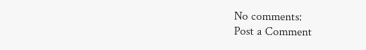No comments:
Post a Comment